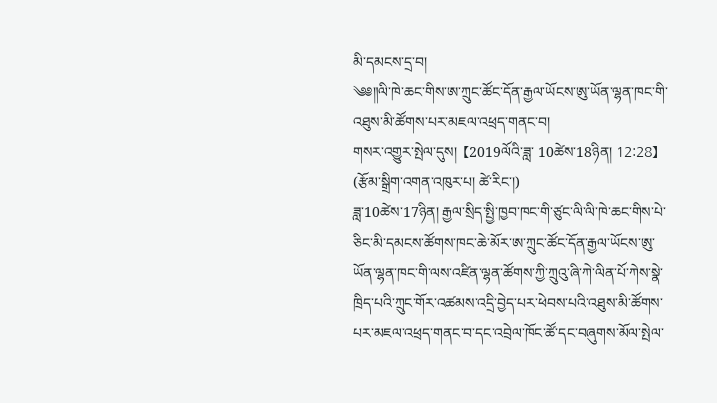མི་དམངས་དྲ་བ།
༄༅༎ལི་ཁེ་ཆང་གིས་ཨ་ཀྲུང་ཚོང་དོན་རྒྱལ་ཡོངས་ཨུ་ཡོན་ལྷན་ཁང་གི་འཐུས་མི་ཚོགས་པར་མཇལ་འཕྲད་གནང་བ།
གསར་འགྱུར་སྤེལ་དུས།  【2019ལོའི་ཟླ་ 10ཚེས་18ཉིན། 12:28】   (རྩོམ་སྒྲིག་འགན་འཁུར་པ། ཚེ་རིང་།)
ཟླ་10ཚེས་17ཉིན། རྒྱལ་སྲིད་སྤྱི་ཁྱབ་ཁང་གི་ཙུང་ལི་ལི་ཁེ་ཆང་གིས་པེ་ཅིང་མི་དམངས་ཚོགས་ཁང་ཆེ་མོར་ཨ་ཀྲུང་ཚོང་དོན་རྒྱལ་ཡོངས་ཨུ་ཡོན་ལྷན་ཁང་གི་ལས་འཛིན་ལྷན་ཚོགས་ཀྱི་ཀྲུའུ་ཞི་ཀེ་ལིན་པོ་ཀེས་སྣེ་ཁྲིད་པའི་ཀྲུང་གོར་འཚམས་འདྲི་བྱེད་པར་ཕེབས་པའི་འཐུས་མི་ཚོགས་པར་མཇལ་འཕྲད་གནང་བ་དང་འབྲེལ་ཁོང་ཚོ་དང་བཞུགས་མོལ་སྤེལ་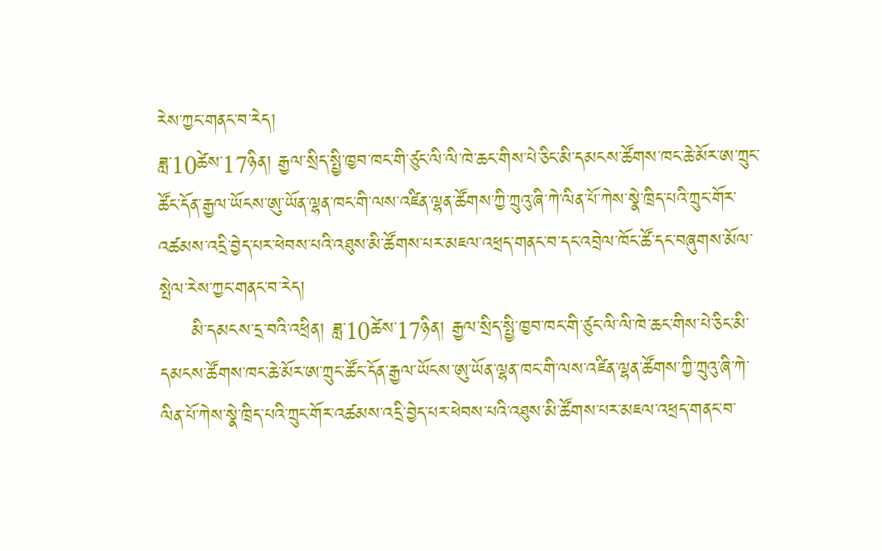རེས་ཀྱང་གནང་བ་རེད།
ཟླ་10ཚེས་17ཉིན། རྒྱལ་སྲིད་སྤྱི་ཁྱབ་ཁང་གི་ཙུང་ལི་ལི་ཁེ་ཆང་གིས་པེ་ཅིང་མི་དམངས་ཚོགས་ཁང་ཆེ་མོར་ཨ་ཀྲུང་ཚོང་དོན་རྒྱལ་ཡོངས་ཨུ་ཡོན་ལྷན་ཁང་གི་ལས་འཛིན་ལྷན་ཚོགས་ཀྱི་ཀྲུའུ་ཞི་ཀེ་ལིན་པོ་ཀེས་སྣེ་ཁྲིད་པའི་ཀྲུང་གོར་འཚམས་འདྲི་བྱེད་པར་ཕེབས་པའི་འཐུས་མི་ཚོགས་པར་མཇལ་འཕྲད་གནང་བ་དང་འབྲེལ་ཁོང་ཚོ་དང་བཞུགས་མོལ་སྤེལ་རེས་ཀྱང་གནང་བ་རེད།
     མི་དམངས་དྲ་བའི་འཕྲིན། ཟླ་10ཚེས་17ཉིན། རྒྱལ་སྲིད་སྤྱི་ཁྱབ་ཁང་གི་ཙུང་ལི་ལི་ཁེ་ཆང་གིས་པེ་ཅིང་མི་དམངས་ཚོགས་ཁང་ཆེ་མོར་ཨ་ཀྲུང་ཚོང་དོན་རྒྱལ་ཡོངས་ཨུ་ཡོན་ལྷན་ཁང་གི་ལས་འཛིན་ལྷན་ཚོགས་ཀྱི་ཀྲུའུ་ཞི་ཀེ་ལིན་པོ་ཀེས་སྣེ་ཁྲིད་པའི་ཀྲུང་གོར་འཚམས་འདྲི་བྱེད་པར་ཕེབས་པའི་འཐུས་མི་ཚོགས་པར་མཇལ་འཕྲད་གནང་བ་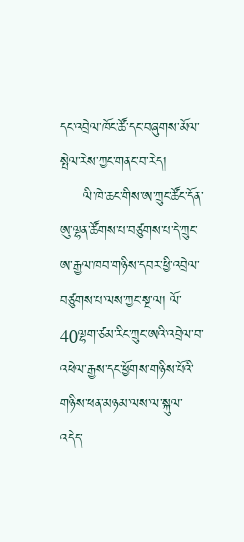དང་འབྲེལ་ཁོང་ཚོ་དང་བཞུགས་མོལ་སྤེལ་རེས་ཀྱང་གནང་བ་རེད།
     ལི་ཁེ་ཆང་གིས་ཨ་ཀྲུང་ཚོང་དོན་ཨུ་ལྷན་ཚོགས་པ་བཙུགས་པ་དེ་ཀྲུང་ཨ་རྒྱལ་ཁབ་གཉིས་དབར་ཕྱི་འབྲེལ་བཙུགས་པ་ལས་ཀྱང་སྔ་ལ། ལོ་40ལྷག་ཙམ་རིང་ཀྲུང་ཨའི་འབྲེལ་བ་འཕེལ་རྒྱས་དང་ཕྱོགས་གཉིས་པོའི་གཉིས་ཕན་མཉམ་ལས་ལ་སྐུལ་འདེད་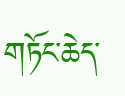གཏོང་ཆེད་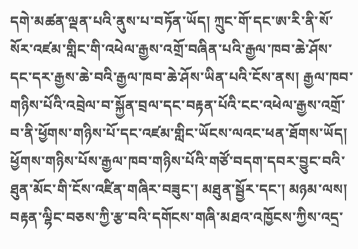དགེ་མཚན་ལྡན་པའི་ནུས་པ་བཏོན་ཡོད། ཀྲུང་གོ་དང་ཨ་རི་ནི་སོ་སོར་འཛམ་གླིང་གི་འཕེལ་རྒྱས་འགྲོ་བཞིན་པའི་རྒྱལ་ཁབ་ཆེ་ཤོས་དང་དར་རྒྱས་ཆེ་བའི་རྒྱལ་ཁབ་ཆེ་ཤོས་ཡིན་པའི་ངོས་ནས། རྒྱལ་ཁབ་གཉིས་པོའི་འབྲེལ་བ་སྐྱོན་བྲལ་དང་བརྟན་པོའི་ངང་འཕེལ་རྒྱས་འགྲོ་བ་ནི་ཕྱོགས་གཉིས་པོ་དང་འཛམ་གླིང་ཡོངས་ལའང་ཕན་ཐོགས་ཡོད། ཕྱོགས་གཉིས་པོས་རྒྱལ་ཁབ་གཉིས་པོའི་གཙོ་བདག་དབར་བྱུང་བའི་ཐུན་མོང་གི་ངོས་འཛིན་གཞིར་བཟུང་། མཐུན་སྦྱོར་དང་། མཉམ་ལས། བརྟན་ལྷིང་བཅས་ཀྱི་རྩ་བའི་དགོངས་གཞི་མཐའ་འཁྱོངས་ཀྱིས་འདྲ་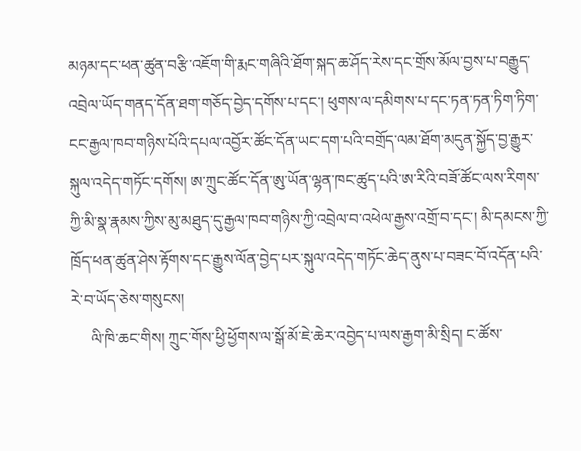མཉམ་དང་ཕན་ཚུན་བརྩི་འཇོག་གི་རྨང་གཞིའི་ཐོག་སྐད་ཆ་ཤོད་རེས་དང་གྲོས་མོལ་བྱས་པ་བརྒྱུད་འབྲེལ་ཡོད་གནད་དོན་ཐག་གཅོད་བྱེད་དགོས་པ་དང་། ཕུགས་ལ་དམིགས་པ་དང་ཏན་ཏན་ཏིག་ཏིག་ངང་རྒྱལ་ཁབ་གཉིས་པོའི་དཔལ་འབྱོར་ཚོང་དོན་ཡང་དག་པའི་བགྲོད་ལམ་ཐོག་མདུན་སྐྱོད་བྱ་རྒྱུར་སྐུལ་འདེད་གཏོང་དགོས། ཨ་ཀྲུང་ཚོང་དོན་ཨུ་ཡོན་ལྷན་ཁང་ཚུད་པའི་ཨ་རིའི་བཟོ་ཚོང་ལས་རིགས་ཀྱི་མི་སྣ་རྣམས་ཀྱིས་མུ་མཐུད་དུ་རྒྱལ་ཁབ་གཉིས་ཀྱི་འབྲེལ་བ་འཕེལ་རྒྱས་འགྲོ་བ་དང་། མི་དམངས་ཀྱི་ཁྲོད་ཕན་ཚུན་ཤེས་རྟོགས་དང་རྒྱུས་ལོན་བྱེད་པར་སྐུལ་འདེད་གཏོང་ཆེད་ནུས་པ་བཟང་བོ་འདོན་པའི་རེ་བ་ཡོད་ཅེས་གསུངས།
     ལི་ཁི་ཆང་གིས། ཀྲུང་གོས་ཕྱི་ཕྱོགས་ལ་སྒོ་མོ་ཇེ་ཆེར་འབྱེད་པ་ལས་རྒྱག་མི་སྲིད། ང་ཚོས་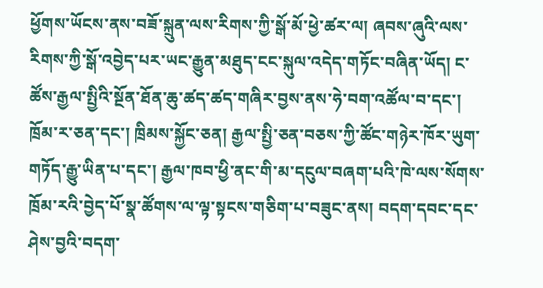ཕྱོགས་ཡོངས་ནས་བཟོ་སྐྲུན་ལས་རིགས་ཀྱི་སྒོ་མོ་ཕྱེ་ཚར་ལ། ཞབས་ཞུའི་ལས་རིགས་ཀྱི་སྒོ་འབྱེད་པར་ཡང་རྒྱུན་མཐུད་ངང་སྐུལ་འདེད་གཏོང་བཞིན་ཡོད། ང་ཚོས་རྒྱལ་སྤྱིའི་སྔོན་ཐོན་ཆུ་ཚད་ཚད་གཞིར་བྱས་ནས་ཧེ་བག་འཚོལ་བ་དང་། ཁྲོམ་ར་ཅན་དང་། ཁྲིམས་སྐྱོང་ཅན། རྒྱལ་སྤྱི་ཅན་བཅས་ཀྱི་ཚོང་གཉེར་ཁོར་ཡུག་གཏོད་རྒྱུ་ཡིན་པ་དང་། རྒྱལ་ཁབ་ཕྱི་ནང་གི་མ་དངུལ་བཞག་པའི་ཁེ་ལས་སོགས་ཁྲོམ་རའི་བྱེད་པོ་སྣ་ཚོགས་ལ་ལྟ་སྟངས་གཅིག་པ་བཟུང་ནས། བདག་དབང་དང་ཤེས་བྱའི་བདག་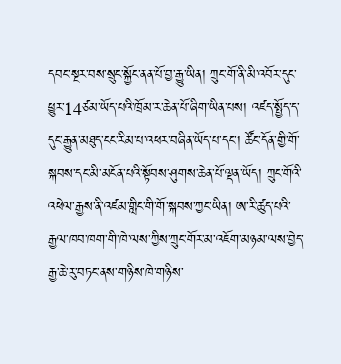དབང་སྔར་བས་སྲུང་སྐྱོང་ནན་པོ་བྱ་རྒྱུ་ཡིན། ཀྲུང་གོ་ནི་མི་འབོར་དུང་ཕྱུར་14ཙམ་ཡོད་པའི་ཁྲོམ་ར་ཆེན་པོ་ཞིག་ཡིན་པས། འཛད་སྤྱོད་ད་དུང་རྒྱུན་མཐུད་ངང་རིམ་པ་འཕར་བཞིན་ཡོད་པ་དང་། ཚོང་དོན་གྱི་གོ་སྐབས་དང་མི་མངོན་པའི་སྟོབས་ཤུགས་ཆེན་པོ་ལྡན་ཡོད། ཀྲུང་གོའི་འཕེལ་རྒྱས་ནི་འཛམ་གླིང་གི་གོ་སྐབས་ཀྱང་ཡིན། ཨ་རི་ཚུད་པའི་རྒྱལ་ཁབ་ཁག་གི་ཁེ་ལས་ཀྱིས་ཀྲུང་གོར་མ་འཇོག་མཉམ་ལས་བྱེད་རྒྱ་ཆེ་རུ་བཏང་ནས་གཉིས་ཁེ་གཉིས་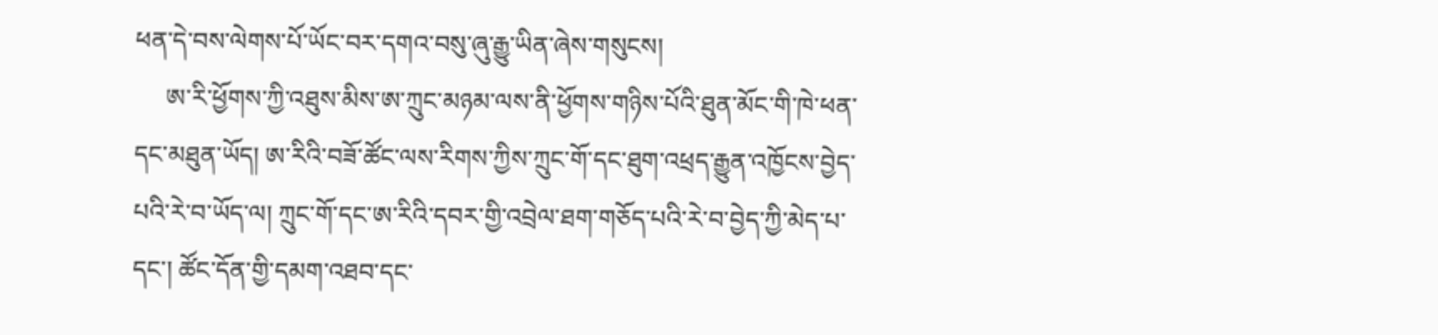ཕན་དེ་བས་ལེགས་པོ་ཡོང་བར་དགའ་བསུ་ཞུ་རྒྱུ་ཡིན་ཞེས་གསུངས།
     ཨ་རི་ཕྱོགས་ཀྱི་འཐུས་མིས་ཨ་ཀྲུང་མཉམ་ལས་ནི་ཕྱོགས་གཉིས་པོའི་ཐུན་མོང་གི་ཁེ་ཕན་དང་མཐུན་ཡོད། ཨ་རིའི་བཟོ་ཚོང་ལས་རིགས་ཀྱིས་ཀྲུང་གོ་དང་ཐུག་འཕྲད་རྒྱུན་འཁྱོངས་བྱེད་པའི་རེ་བ་ཡོད་ལ། ཀྲུང་གོ་དང་ཨ་རིའི་དབར་གྱི་འབྲེལ་ཐག་གཅོད་པའི་རེ་བ་བྱེད་ཀྱི་མེད་པ་དང་། ཚོང་དོན་གྱི་དམག་འཐབ་དང་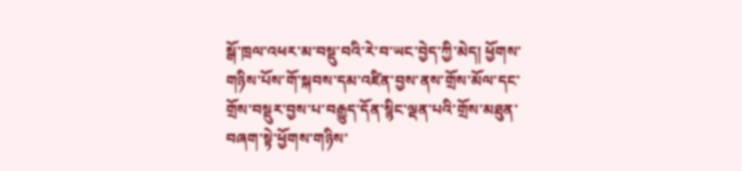སྒོ་ཁྲལ་འཕར་མ་བསྡུ་བའི་རེ་བ་ཡང་བྱེད་ཀྱི་མེད། ཕྱོགས་གཉིས་པོས་གོ་སྐབས་དམ་འཛིན་བྱས་ནས་གྲོས་མོལ་དང་གྲོས་བསྡུར་བྱས་པ་བརྒྱུད་དོན་སྙིང་ལྡན་པའི་གྲོས་མཐུན་བཞག་སྟེ་ཕྱོགས་གཉིས་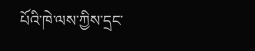པོའི་ཁེ་ལས་ཀྱིས་དྲང་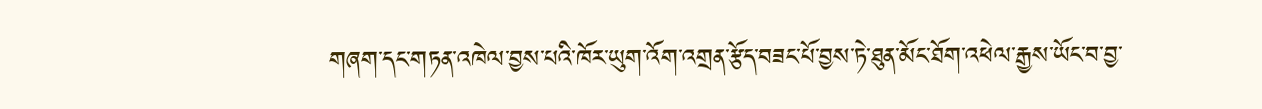གཞག་དང་གཏན་འཁེལ་བྱས་པའི་ཁོར་ཡུག་འོག་འགྲན་རྩོད་བཟང་པོ་བྱས་ཏེ་ཐུན་མོང་ཐོག་འཕེལ་རྒྱས་ཡོང་བ་བྱ་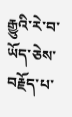རྒྱུའི་རེ་བ་ཡོད་ཅེས་བརྗོད་པ་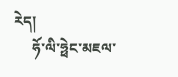རེད།
     ཧོ་ལི་ཧྥེང་མཇལ་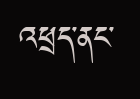འཕྲད་ནང་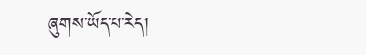ཞུགས་ཡོད་པ་རེད།